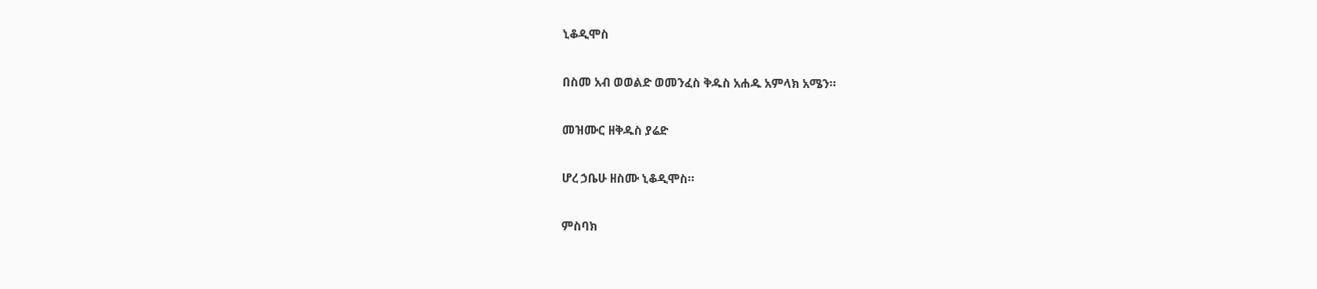ኒቆዲሞስ

በስመ አብ ወወልድ ወመንፈስ ቅዱስ አሐዱ አምላክ አሜን።

መዝሙር ዘቅዱስ ያሬድ

ሆረ ኃቤሁ ዘስሙ ኒቆዲሞስ።

ምስባክ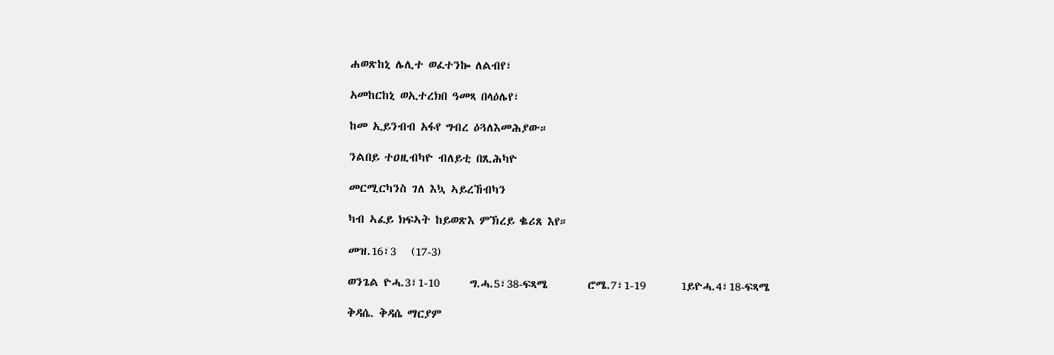ሐወጽከኒ ሌሊተ ወፈተንኰ ለልብየ፣

አመከርከኒ ወኢተረክበ ዓመጻ በላዕሌየ፣

ከመ ኢይንብብ አፋየ ግብረ ዕጓለእመሕያው።

ንልበይ ተዐዚብካዮ ብለይቲ በጺሕካዮ

መርሚርካንስ ገለ እኳ ኣይረኸብካን

ካብ ኣፈይ ክፍኣት ከይወጽእ ምኽረይ ቈሪጸ እየ።

መዝ.16፣3   (17-3)

ወንጌል ዮሓ.3፣1-10      ግ.ሓ.5፣38-ፍጻሜ        ሮሜ.7፣1-19       1ይዮሓ.4፣18-ፍጻሜ

ቅዳሴ. ቅዳሴ ማርያም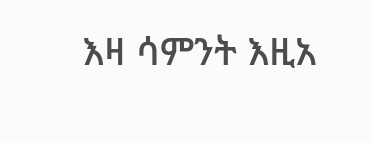እዛ ሳምንት እዚአ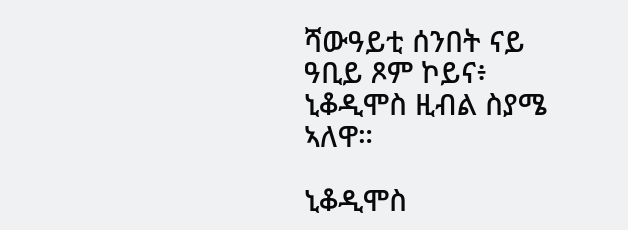ሻውዓይቲ ሰንበት ናይ ዓቢይ ጾም ኮይና፥ ኒቆዲሞስ ዚብል ስያሜ ኣለዋ።

ኒቆዲሞስ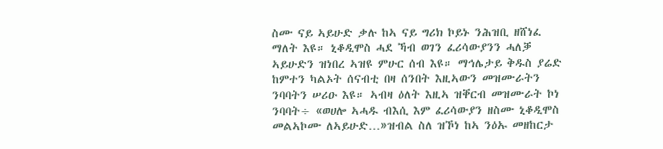ስሙ ናይ ኣይሁድ ቃሉ ከኣ ናይ ግሪክ ኮይኑ ንሕዝቢ ዘሸነፈ ማለት እዩ። ኒቆዲሞስ ሓደ ኻብ ወገን ፈሪሳውያንን ሓለቓ ኣይሁድን ዝነበረ ኣዝዩ ምሁር ሰብ እዩ። ማኅሌታይ ቅዱስ ያሬድ ከምተን ካልኦት ሰናብቲ በዛ ሰንበት እዚኣውን መዝሙራትን ንባባትን ሠሪዑ እዩ። ኣብዛ ዕለት እዚኣ ዝቐርብ መዝሙራት ኮነ ንባባት÷ «ወሀሎ ኣሓዱ ብእሲ እም ፈሪሳውያን ዘስሙ ኒቆዲሞስ መልኣኮሙ ለኣይሁድ…»ዝብል ስለ ዝኾነ ከኣ ንዕኡ መዘከርታ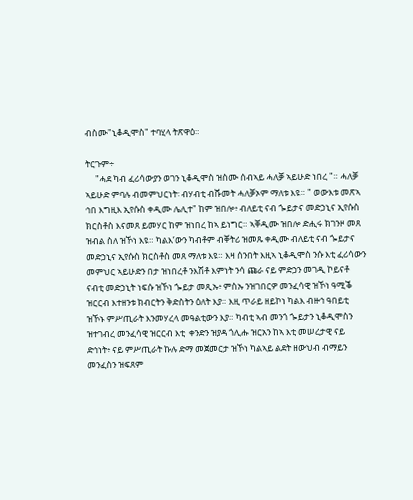ብስሙ"ኒቆዲሞስ" ተባሂላ ትጽዋዕ።

ትርጉም÷
     "ሓደ ካብ ፈሪሳውያን ወገን ኒቆዲሞስ ዝስሙ ሰብኣይ ሓለቓ ኣይሁድ ነበረ "። ሓለቓ ኣይሁድ ምባሉ ብመምህርነት፡ ብሃብቲ ብሹመት ሓለቓኦም ማለቱ እዩ። " ወውእቱ መጽኣ ኅበ እግዚእ ኢየሱስ ቀዲሙ ሌሊተ" ከም ዝበሎ፥ ብለይቲ ናብ ጐይታና መድኃኒና ኢየሱስ ክርስቶስ እናመጸ ይመሃር ከም ዝነበረ ከኣ ይነግር። ኣቐዲሙ ዝበሎ ድሒሩ ክገንዞ መጸ ዝብል ስለ ዝኾነ እዩ። ካልእ’ውን ካብቶም ብቐትሪ ዝመጹ ቀዲሙ ብለይቲ ናብ ጐይታና መድኃኒና ኢየሱስ ክርስቶስ መጸ ማለቱ እዩ። እዛ ሰንበት እዚኣ ኒቆዲሞስ ንሱ እቲ ፈሪሳውን መምህር ኣይሁድን በታ ዝነበረቶ ንእሽቶ እምነት ንሳ ጩራ ናይ ምድኃን መገዲ ኮይናቶ ናብቲ መድኃኒት ነፍሱ ዝኾነ ጐይታ መጺኡ፥ ምስኡ ንዝገበርዎ መንፈሳዊ ዝኾነ ዓሚቕ ዝርርብ እተዘንቱ ክብርትን ቅድስትን ዕለት እያ። እዚ ጥራይ ዘይኮነ ካልእ ብዙኅ ዓበይቲ ዝኾኑ ምሥጢራት እንመሃረላ መዓልቲውን እያ። ካብቲ ኣብ መንጎ ጐይታን ኒቆዲሞስን ዝተገብረ መንፈሳዊ ዝርርብ እቲ  ቀንድን ዝያዳ ጎሊሑ ዝርአን ከኣ እቲ መሠረታዊ ናይ ድኅነት፥ ናይ ምሥጢራት ኩሉ ድማ መጀመርታ ዝኾነ ካልኣይ ልደት ዘውህብ ብማይን መንፈስን ዝፍጸም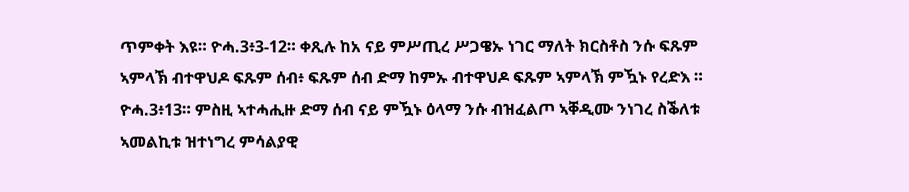ጥምቀት እዩ። ዮሓ.3፥3-12። ቀጺሉ ከአ ናይ ምሥጢረ ሥጋዌኡ ነገር ማለት ክርስቶስ ንሱ ፍጹም ኣምላኽ ብተዋህዶ ፍጹም ሰብ፥ ፍጹም ሰብ ድማ ከምኡ ብተዋህዶ ፍጹም ኣምላኽ ምዃኑ የረድእ ። ዮሓ.3፥13። ምስዚ ኣተሓሒዙ ድማ ሰብ ናይ ምዃኑ ዕላማ ንሱ ብዝፈልጦ ኣቐዲሙ ንነገረ ስቕለቱ ኣመልኪቱ ዝተነግረ ምሳልያዊ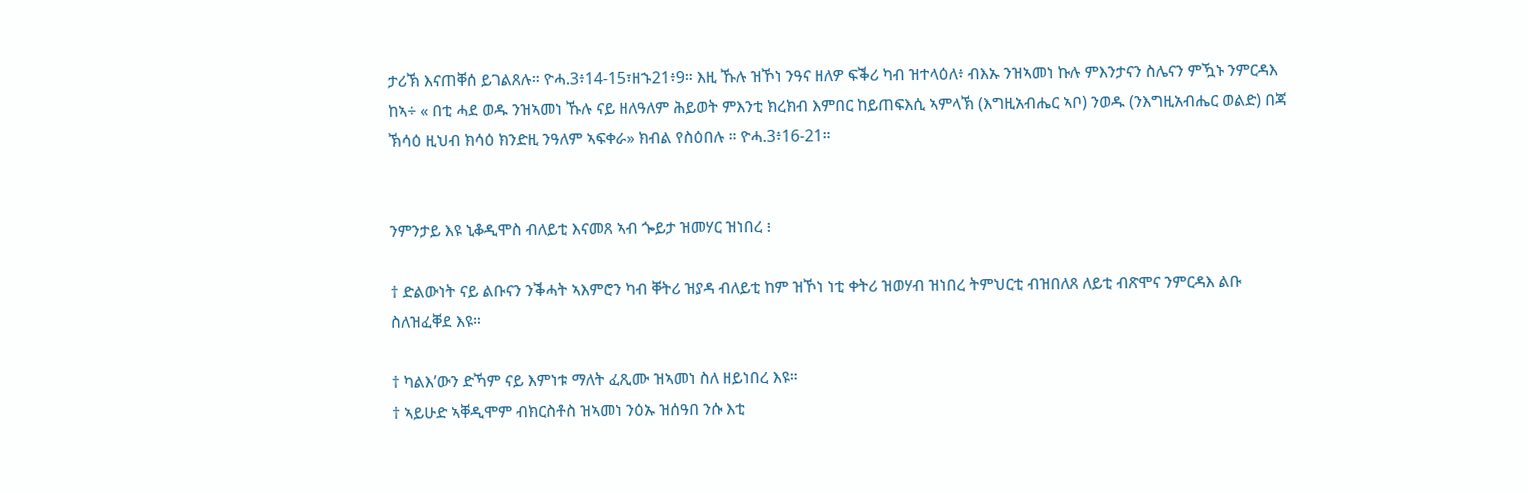ታሪኽ እናጠቐሰ ይገልጸሉ። ዮሓ.3፥14-15፣ዘኁ21፥9። እዚ ኹሉ ዝኾነ ንዓና ዘለዎ ፍቕሪ ካብ ዝተላዕለ፥ ብእኡ ንዝኣመነ ኩሉ ምእንታናን ስሌናን ምዃኑ ንምርዳእ ከኣ÷ « በቲ ሓደ ወዱ ንዝኣመነ ኹሉ ናይ ዘለዓለም ሕይወት ምእንቲ ክረክብ እምበር ከይጠፍእሲ ኣምላኽ (እግዚአብሔር ኣቦ) ንወዱ (ንእግዚአብሔር ወልድ) በጃ ኽሳዕ ዚህብ ክሳዕ ክንድዚ ንዓለም ኣፍቀራ» ክብል የስዕበሉ ። ዮሓ.3፥16-21።


ንምንታይ እዩ ኒቆዲሞስ ብለይቲ እናመጸ ኣብ ጐይታ ዝመሃር ዝነበረ ᎒

† ድልውነት ናይ ልቡናን ንቕሓት ኣእምሮን ካብ ቐትሪ ዝያዳ ብለይቲ ከም ዝኾነ ነቲ ቀትሪ ዝወሃብ ዝነበረ ትምህርቲ ብዝበለጸ ለይቲ ብጽሞና ንምርዳእ ልቡ ስለዝፈቐደ እዩ።

† ካልእ’ውን ድኻም ናይ እምነቱ ማለት ፈጺሙ ዝኣመነ ስለ ዘይነበረ እዩ።
† ኣይሁድ ኣቐዲሞም ብክርስቶስ ዝኣመነ ንዕኡ ዝሰዓበ ንሱ እቲ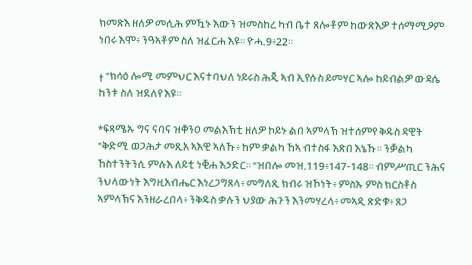ክመጽእ ዘለዎ መሲሕ ምዃኑ እውን ዝመስከረ ካብ ቤተ ጸሎቶም ከውጽእዎ ተሰማሚዖም ነበሩ እሞ፥ ንዓኣቶም ስለ ዝፈርሐ እዩ። ዮሓ.9፥22።

† "ክሳዕ ሎሚ መምህር እናተባህለ ነይሩስ ሕጂ ኣብ ኢየሱስ ይመሃር ኣሎ ከይብልዎ ውዳሴ ከንቱ ስለ ዝደለየ እዩ።

*ፍጻሜኡ ግና ናባና ዝቐንዐ መልእኽቲ ዘለዎ ኮይኑ ልበ ኣምላኽ ዝተሰምየ ቅዱስ ዳዊት "ቅድሚ ወጋሕታ መጺአ ኣእዊ ኣለኹ፥ ከም ቃልካ ኸኣ ብተስፋ እጽበ እኔኹ። ንቓልካ ኸስተንትንሲ ምሉእ ለይቲ ነቒሐ እኃድር። "ዝበሎ መዝ.119፥147-148። ብምሥጢር ንሕና ንህላውነት እግዚአብሔር እነረጋግጸላ፥ መግለጺ ክብሩ ዝኾነት፥ ምስኡ ምስ ክርስቶስ ኣምላኽና እንዘራረበላ፥ ንቅዱስ ቃሉን ህያው ሕጉን እንመሃረላ፥ መኣዲ ጽድቁ፥ ጸጋ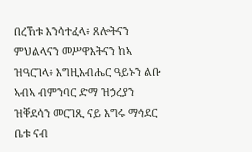በረኸቱ እንሳተፈላ፥ ጸሎትናን ምህልላናን መሥዋእትናን ከኣ ዝዓርገላ፥ እግዚአብሔር ዓይኑን ልቡ ኣብኣ ብምንባር ድማ ዝኃረያን ዝቐደሳን መርገጺ ናይ እግሩ ማኅደር ቤቱ ናብ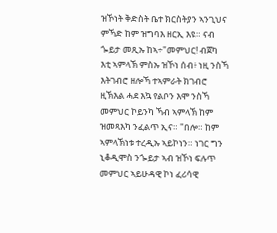ዝኾነት ቅድስት ቤተ ክርስትያን ኣንጊህና ምኻድ ከም ዝግባእ ዘርኢ እዩ። ናብ ጐይታ መጺኡ ከኣ÷"መምህር! ብጀካ እቲ ኣምላኽ ምስኡ ዝኾነ ሰብ፥ ነዚ ንስኻ እትገብሮ ዘሎኻ ተኣምራት ክገብሮ ዚኽእል ሓደ እኳ የልቦን እሞ ንስኻ መምህር ኮይንካ ኻብ ኣምላኽ ከም ዝመጻእካ ንፈልጥ ኢና። "በሎ። ከም ኣምላኽነቱ ተረዲኡ ኣይኮነን። ነገር ግን ኒቆዲሞስ ንጐይታ ኣብ ዝኾነ ፍሉጥ መምህር ኣይሁዳዊ ኮነ ፈሪሳዊ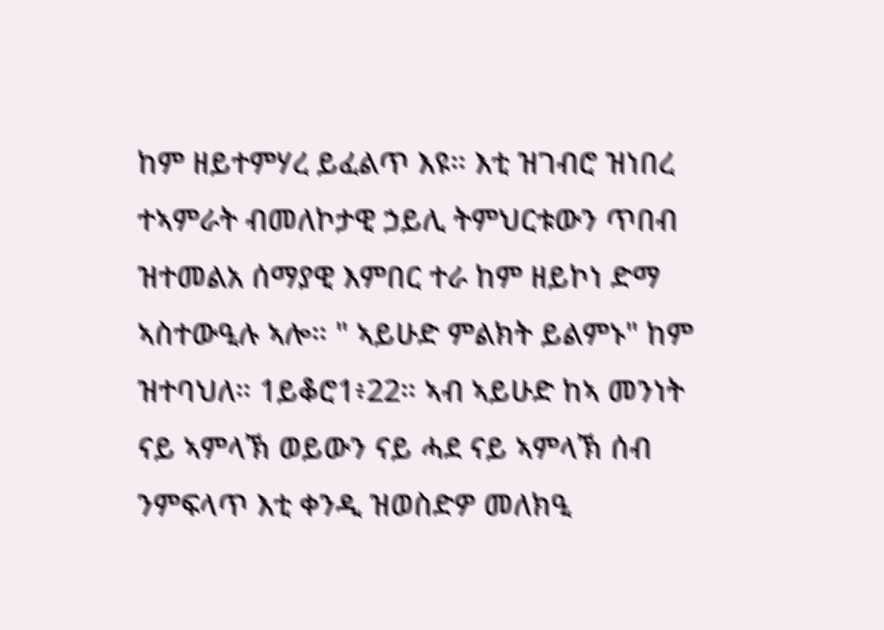ከም ዘይተምሃረ ይፈልጥ እዩ። እቲ ዝገብሮ ዝነበረ ተኣምራት ብመለኮታዊ ኃይሊ ትምህርቱውን ጥበብ ዝተመልአ ሰማያዊ እምበር ተራ ከም ዘይኮነ ድማ ኣስተውዒሉ ኣሎ። " ኣይሁድ ምልክት ይልምኑ" ከም ዝተባህለ። 1ይቆሮ1፥22። ኣብ ኣይሁድ ከኣ መንነት ናይ ኣምላኽ ወይውን ናይ ሓደ ናይ ኣምላኽ ሰብ ንምፍላጥ እቲ ቀንዲ ዝወስድዎ መለክዒ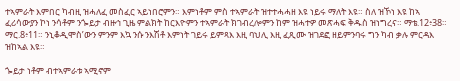ተኣምራት እምበር ካብዚ ዝሓለፈ መስፈር ኣይነበሮምን። እምነቶም ምስ ተኣምራት ዝተተሓሓዘ እዩ ነይሩ ማለት እዩ። ስለ ዝኾነ እዩ ከኣ ፈሪሳውያን ኮነ ንሳቶም ንጐይታ ብዙኅ ጊዜ ምልክት ከርእዮምን ተኣምራት ክገብረሎምን ከም ዝሓተዎ መጽሓፍ ቅዱስ ዝነግረና። ማቴ.12፥38። ማር.8፥11። ንኒቆዲሞስ’ውን ምንም እኳ ንሱ ንእሽቶ እምነት ገይሩ ይምጻእ እዚ ባህሊ እዚ ፈጺሙ ዝገደፎ ዘይምንባሩ ግን ካብ ቃሉ ምርዳእ ዝከኣል እዩ።

ጐይታ ነቶም ብተኣምራቱ ኣሚኖም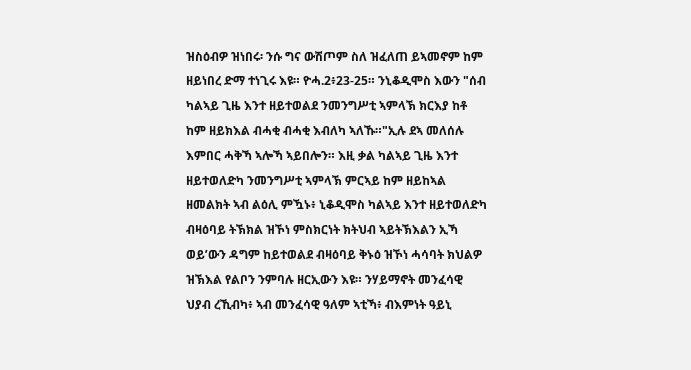ዝስዕብዎ ዝነበሩ፡ ንሱ ግና ውሽጦም ስለ ዝፈለጠ ይኣመኖም ከም ዘይነበረ ድማ ተነጊሩ እዩ። ዮሓ.2፥23-25። ንኒቆዲሞስ እውን "ሰብ ካልኣይ ጊዜ እንተ ዘይተወልደ ንመንግሥቲ ኣምላኽ ክርእያ ከቶ ከም ዘይክእል ብሓቂ ብሓቂ እብለካ ኣለኹ።"ኢሉ ደኣ መለሰሉ እምበር ሓቅኻ ኣሎኻ ኣይበሎን። እዚ ቃል ካልኣይ ጊዜ እንተ ዘይተወለድካ ንመንግሥቲ ኣምላኽ ምርኣይ ከም ዘይከኣል ዘመልክት ኣብ ልዕሊ ምዃኑ፥ ኒቆዲሞስ ካልኣይ እንተ ዘይተወለድካ ብዛዕባይ ትኽክል ዝኾነ ምስክርነት ክትህብ ኣይትኽእልን ኢኻ ወይ’ውን ዳግም ከይተወልደ ብዛዕባይ ቅኑዕ ዝኾነ ሓሳባት ክህልዎ ዝኽእል የልቦን ንምባሉ ዘርኢውን እዩ። ንሃይማኖት መንፈሳዊ ህያብ ረኺብካ፥ ኣብ መንፈሳዊ ዓለም ኣቲኻ፥ ብእምነት ዓይኒ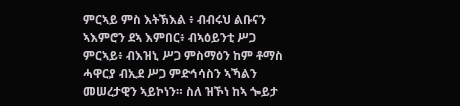ምርኣይ ምስ እትኽእል ፥ ብብሩህ ልቡናን ኣእምሮን ደኣ እምበር፥ ብኣዕይንቲ ሥጋ ምርኣይ፥ ብእዝኒ ሥጋ ምስማዕን ከም ቶማስ ሓዋርያ ብኢደ ሥጋ ምድኅሳስን ኣኻልን መሠረታዊን ኣይኮነን። ስለ ዝኾነ ከኣ ጐይታ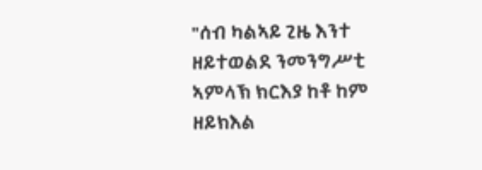"ሰብ ካልኣይ ጊዜ እንተ ዘይተወልደ ንመንግሥቲ ኣምላኽ ክርእያ ከቶ ከም ዘይክእል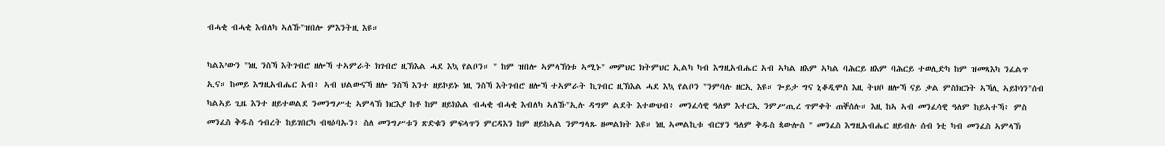ብሓቂ ብሓቂ እብለካ ኣለኹ"ዝበሎ ምእንትዚ እዩ።

ካልእ’ውን "ነዚ ንስኻ እትገብሮ ዘሎኻ ተኣምራት ክገብሮ ዚኽእል ሓደ እኳ የልቦን። " ከም ዝበሎ ኣምላኽነቱ ኣሚኑ" መምህር ክትምህር ኢልካ ካብ እግዚአብሔር አብ ኣካል ዘእም ኣካል ባሕርይ ዘእም ባሕርይ ተወሊድካ ከም ዝመጻእካ ንፈልጥ ኢና። ከመይ እግዚአብሔር አብ፥ ኣብ ህልውናኻ ዘሎ ንስኻ እንተ ዘይኮይኑ ነዚ ንስኻ እትገብሮ ዘሎኻ ተኣምራት ኪገብር ዚኽእል ሓደ እኳ የልቦን "ንምባሉ ዘርኢ እዩ። ጐይታ ግና ኒቆዲሞስ እዚ ትህቦ ዘሎኻ ናይ ቃል ምስክርነት ኣኻሊ ኣይኮነን"ሰብ ካልኣይ ጊዜ እንተ ዘይተወልደ ንመንግሥቲ ኣምላኽ ክርእያ ከቶ ከም ዘይክእል ብሓቂ ብሓቂ እብለካ ኣለኹ"ኢሉ ዳግም ልደት እተውህብ፥ መንፈሳዊ ዓለም እተርኢ ንምሥጢረ ጥምቀት ጠቐሰሉ። እዚ ከኣ ኣብ መንፈሳዊ ዓለም ከይኣተኻ፥ ምስ መንፈስ ቅዱስ ኅብረት ከይገበርካ ብዛዕባኡን፥ ስለ መንግሥቱን ጽድቁን ምፍላጥን ምርዳእን ከም ዘይከኣል ንምግላጹ ዘመልክት እዩ። ነዚ ኣመልኪቱ ብርሃን ዓለም ቅዱስ ጳውሎስ " መንፈስ እግዚአብሔር ዘይብሉ ሰብ ነቲ ካብ መንፈስ ኣምላኽ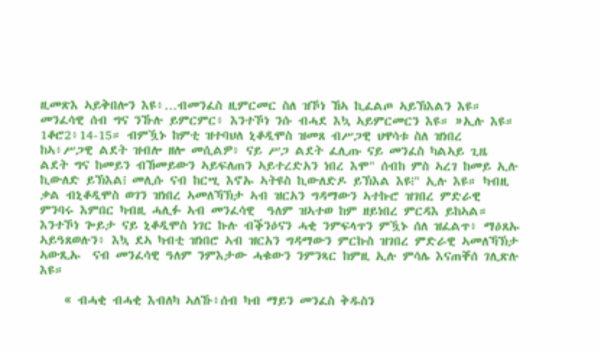ዚመጽእ ኣይቅበሎን እዩ፥…ብመንፈስ ዚምርመር ስለ ዝኾነ ኸኣ ኪፈልጦ ኣይኽእልን እዩ። መንፈሳዊ ሰብ ግና ንኹሉ ይምርምር፥ እንተኾነ ንሱ ብሓደ እኳ ኣይምርመርን እዩ። »ኢሉ እዩ። 1ቆሮ2፥14-15። ብምዃኑ ከምቲ ዝተባህለ ኒቆዲሞስ ዝመጸ ብሥጋዊ ህዋሳቱ ስለ ዝነበረ ከኣ፥ሥጋዊ ልደት ዝብሎ ዘሎ መሲልዎ፥ ናይ ሥጋ ልደት ፈሊጡ ናይ መንፈስ ካልኣይ ጊዜ  ልደት ግና ከመይን ብኸመይውን ኣይፍለጠን ኣይተረድአን ነበረ እሞ" ሰብከ ምስ ኣረገ ከመይ ኢሉ ኪውለድ ይኽእል᎒ መሊሱ ናብ ከርሢ እኖኡ ኣትዩስ ኪውለድዶ ይኽእል እዩ᎒" ኢሉ እዩ። ካብዚ ቃል ብኒቆዲሞስ ወገን ዝነበረ ኣመለኻኽታ ኣብ ዝርአን ግዳማውን ኣተኩሮ ዝገበረ ምድራዊ ምንባሩ እምበር ካብዚ ሓሊፉ ኣብ መንፈሳዊ  ዓለም ዝኣተወ ከም ዘይነበረ ምርዳእ ይከኣል። እንተኾነ ጐይታ ናይ ኒቆዲሞስ ነገር ኩሉ ብቕንዕናን ሓቂ ንምፍላጥን ምዃኑ ሰለ ዝፈልጥ፥ ማዕጸኡ ኣይዓጸወሉን፥ እኳ ደኣ ካብቲ ዝነበሮ ኣብ ዝርአን ግዳማውን ምርኩስ ዝገበረ ምድራዊ ኣመለኻኽታ ኣውጺኡ  ናብ መንፈሳዊ ዓለም ንምእታው ሓቁውን ንምንጻር ከምዚ ኢሉ ምሳሌ እናጠቐሰ ገሊጽሉ እዩ።

    « ብሓቂ ብሓቂ እብለካ ኣለኹ፥ሰብ ካብ ማይን መንፈስ ቅዱስን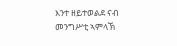እንተ ዘይተወልደ ናብ መንግሥቲ ኣምላኽ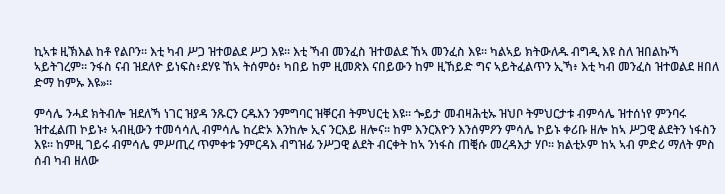ኪኣቱ ዚኽእል ከቶ የልቦን። እቲ ካብ ሥጋ ዝተወልደ ሥጋ እዩ። እቲ ኻብ መንፈስ ዝተወልደ ኸኣ መንፈስ እዩ። ካልኣይ ክትውለዱ ብግዲ እዩ ስለ ዝበልኩኻ ኣይትገረም። ንፋስ ናብ ዝደለዮ ይነፍስ፥ደሃዩ ኸኣ ትሰምዕ፥ ካበይ ከም ዚመጽእ ናበይውን ከም ዚኸይድ ግና ኣይትፈልጥን ኢኻ፥ እቲ ካብ መንፈስ ዝተወልደ ዘበለ ድማ ከምኡ እዩ»።

ምሳሌ ንሓደ ክትብሎ ዝደለኻ ነገር ዝያዳ ንጹርን ርዱእን ንምግባር ዝቐርብ ትምህርቲ እዩ። ጐይታ መብዛሕቲኡ ዝህቦ ትምህርታቱ ብምሳሌ ዝተሰነየ ምንባሩ ዝተፈልጠ ኮይኑ፥ ኣብዚውን ተመሳሳሊ ብምሳሌ ከረድኦ እንከሎ ኢና ንርእይ ዘሎና። ከም እንርእዮን እንሰምዖን ምሳሌ ኮይኑ ቀሪቡ ዘሎ ከኣ ሥጋዊ ልደትን ነፋስን እዩ። ከምዚ ገይሩ ብምሳሌ ምሥጢረ ጥምቀቱ ንምርዳእ ብግዝፊ ንሥጋዊ ልደት ብርቀት ከኣ ንነፋስ ጠቒሱ መረዳእታ ሃቦ። ክልቲኦም ከኣ ኣብ ምድሪ ማለት ምስ ሰብ ካብ ዘለው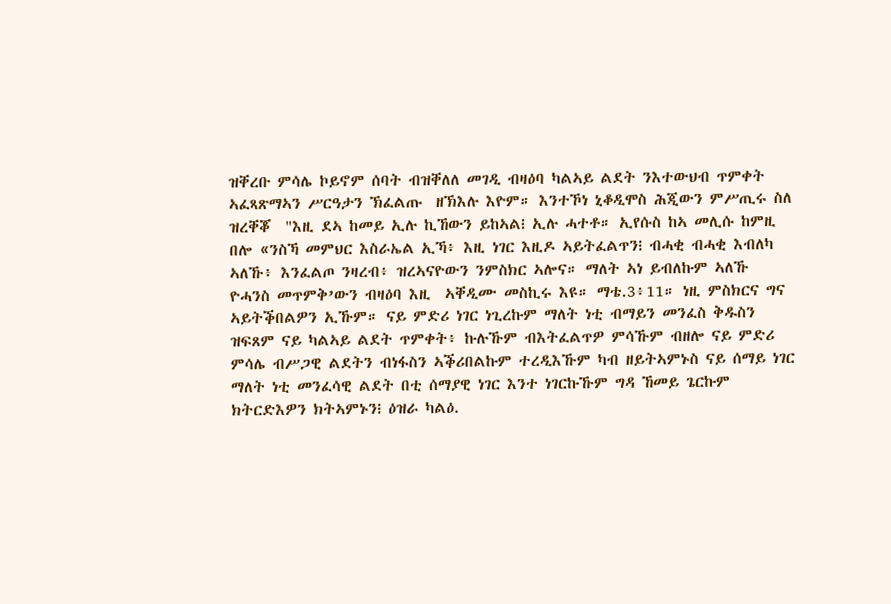ዝቐረቡ ምሳሌ ኮይኖም ሰባት ብዝቐለለ መገዲ ብዛዕባ ካልኣይ ልደት ንእተውህብ ጥምቀት ኣፈጻጽማኣን ሥርዓታን ኽፈልጡ  ዘኽእሉ እዮም። እንተኾነ ኒቆዲሞስ ሕጂውን ምሥጢሩ ስለ ዝረቐቖ  "እዚ ደኣ ከመይ ኢሉ ኪኸውን ይከኣል᎒ ኢሉ ሓተቶ። ኢየሱስ ከኣ መሊሱ ከምዚ በሎ «ንስኻ መምህር እስራኤል ኢኻ፥ እዚ ነገር እዚዶ ኣይትፈልጥን᎒ ብሓቂ ብሓቂ እብለካ ኣለኹ፥ እንፈልጦ ንዛረብ፥ ዝረኣናዮውን ንምስክር ኣሎና። ማለት ኣነ ይብለኩም ኣለኹ ዮሓንስ መጥምቅ’ውን ብዛዕባ እዚ  ኣቐዲሙ መስኪሩ እዩ። ማቴ.3፥11። ነዚ ምስክርና ግና ኣይትቕበልዎን ኢኹም። ናይ ምድሪ ነገር ነጊረኩም ማለት ነቲ ብማይን መንፈስ ቅዱስን ዝፍጸም ናይ ካልኣይ ልደት ጥምቀት፥ ኩሉኹም ብእትፈልጥዎ ምሳኹም ብዘሎ ናይ ምድሪ ምሳሌ ብሥጋዊ ልደትን ብነፋስን ኣቕሪበልኩም ተረዲእኹም ካብ ዘይትኣምኑስ ናይ ሰማይ ነገር ማለት ነቲ መንፈሳዊ ልደት በቲ ሰማያዊ ነገር እንተ ነገርኩኹም ግዳ ኸመይ ጌርኩም ክትርድእዎን ክትኣምኑን᎒ ዕዝራ ካልዕ.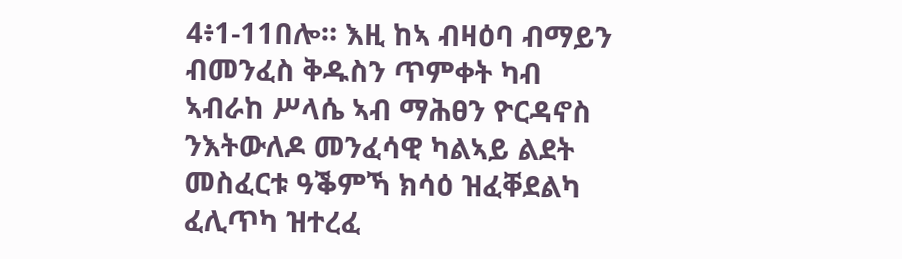4፥1-11በሎ። እዚ ከኣ ብዛዕባ ብማይን ብመንፈስ ቅዱስን ጥምቀት ካብ ኣብራከ ሥላሴ ኣብ ማሕፀን ዮርዳኖስ ንእትውለዶ መንፈሳዊ ካልኣይ ልደት መስፈርቱ ዓቕምኻ ክሳዕ ዝፈቐደልካ ፈሊጥካ ዝተረፈ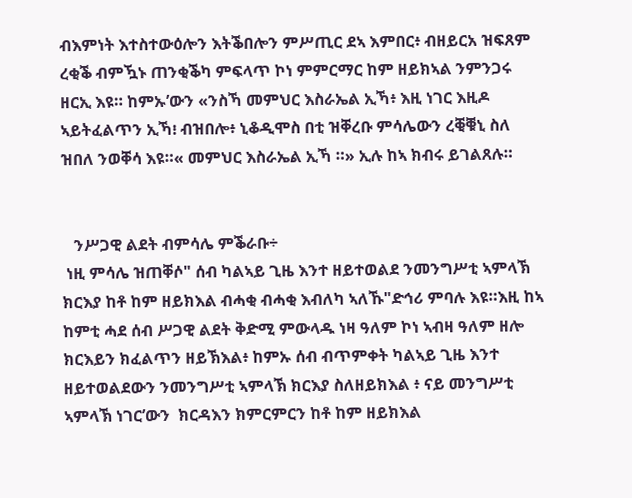ብእምነት እተስተውዕሎን እትቕበሎን ምሥጢር ደኣ እምበር፥ ብዘይርአ ዝፍጸም ረቂቕ ብምዃኑ ጠንቂቕካ ምፍላጥ ኮነ ምምርማር ከም ዘይክኣል ንምንጋሩ ዘርኢ እዩ። ከምኡ’ውን «ንስኻ መምህር እስራኤል ኢኻ፥ እዚ ነገር እዚዶ ኣይትፈልጥን ኢኻ᎒ ብዝበሎ፥ ኒቆዲሞስ በቲ ዝቐረቡ ምሳሌውን ረቒቑኒ ስለ ዝበለ ንወቐሳ እዩ።« መምህር እስራኤል ኢኻ ።» ኢሉ ከኣ ክብሩ ይገልጸሉ።


   ንሥጋዊ ልደት ብምሳሌ ምቕራቡ÷
 ነዚ ምሳሌ ዝጠቐሶ" ሰብ ካልኣይ ጊዜ እንተ ዘይተወልደ ንመንግሥቲ ኣምላኽ ክርእያ ከቶ ከም ዘይክእል ብሓቂ ብሓቂ እብለካ ኣለኹ"ድኅሪ ምባሉ እዩ።እዚ ከኣ ከምቲ ሓደ ሰብ ሥጋዊ ልደት ቅድሚ ምውላዱ ነዛ ዓለም ኮነ ኣብዛ ዓለም ዘሎ ክርእይን ክፈልጥን ዘይኽእል፥ ከምኡ ሰብ ብጥምቀት ካልኣይ ጊዜ እንተ ዘይተወልደውን ንመንግሥቲ ኣምላኽ ክርእያ ስለዘይክእል ፥ ናይ መንግሥቲ ኣምላኽ ነገር’ውን  ክርዳእን ክምርምርን ከቶ ከም ዘይክእል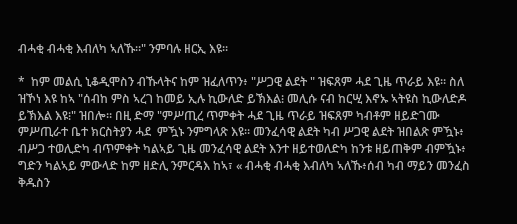ብሓቂ ብሓቂ እብለካ ኣለኹ።" ንምባሉ ዘርኢ እዩ።

*  ከም መልሲ ኒቆዲሞስን ብኹላትና ከም ዝፈለጥን፥ "ሥጋዊ ልደት " ዝፍጸም ሓደ ጊዜ ጥራይ እዩ። ስለ ዝኾነ እዩ ከኣ "ሰብከ ምስ ኣረገ ከመይ ኢሉ ኪውለድ ይኽእል᎒ መሊሱ ናብ ከርሢ እኖኡ ኣትዩስ ኪውለድዶ ይኽእል እዩ᎒" ዝበሎ። በዚ ድማ "ምሥጢረ ጥምቀት ሓደ ጊዜ ጥራይ ዝፍጸም ካብቶም ዘይድገሙ ምሥጢራተ ቤተ ክርስትያን ሓደ  ምዃኑ ንምግላጽ እዩ። መንፈሳዊ ልደት ካብ ሥጋዊ ልደት ዝበልጽ ምዃኑ፥ ብሥጋ ተወሊድካ ብጥምቀት ካልኣይ ጊዜ መንፈሳዊ ልደት እንተ ዘይተወለድካ ከንቱ ዘይጠቅም ብምዃኑ፥ ግድን ካልኣይ ምውላድ ከም ዘድሊ ንምርዳእ ከኣ፣ « ብሓቂ ብሓቂ እብለካ ኣለኹ፥ሰብ ካብ ማይን መንፈስ ቅዱስን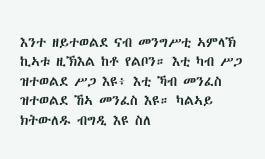እንተ ዘይተወልደ ናብ መንግሥቲ ኣምላኽ ኪኣቱ ዚኽእል ከቶ የልቦን። እቲ ካብ ሥጋ ዝተወልደ ሥጋ እዩ፥ እቲ ኻብ መንፈስ ዝተወልደ ኸኣ መንፈስ እዩ። ካልኣይ ክትውለዱ ብግዲ እዩ ስለ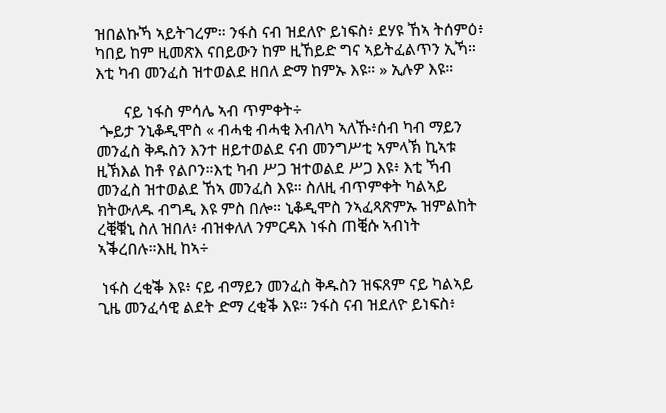ዝበልኩኻ ኣይትገረም። ንፋስ ናብ ዝደለዮ ይነፍስ፥ ደሃዩ ኸኣ ትሰምዕ፥ ካበይ ከም ዚመጽእ ናበይውን ከም ዚኸይድ ግና ኣይትፈልጥን ኢኻ። እቲ ካብ መንፈስ ዝተወልደ ዘበለ ድማ ከምኡ እዩ። » ኢሉዎ እዩ።

       ናይ ነፋስ ምሳሌ ኣብ ጥምቀት÷
 ጐይታ ንኒቆዲሞስ « ብሓቂ ብሓቂ እብለካ ኣለኹ፥ሰብ ካብ ማይን መንፈስ ቅዱስን እንተ ዘይተወልደ ናብ መንግሥቲ ኣምላኽ ኪኣቱ ዚኽእል ከቶ የልቦን።እቲ ካብ ሥጋ ዝተወልደ ሥጋ እዩ፥ እቲ ኻብ መንፈስ ዝተወልደ ኸኣ መንፈስ እዩ። ስለዚ ብጥምቀት ካልኣይ ክትውለዱ ብግዲ እዩ ምስ በሎ። ኒቆዲሞስ ንኣፈጻጽምኡ ዝምልከት ረቒቑኒ ስለ ዝበለ፥ ብዝቀለለ ንምርዳእ ነፋስ ጠቒሱ ኣብነት ኣቕረበሉ።እዚ ከኣ÷

 ነፋስ ረቂቕ እዩ፥ ናይ ብማይን መንፈስ ቅዱስን ዝፍጸም ናይ ካልኣይ ጊዜ መንፈሳዊ ልደት ድማ ረቂቕ እዩ። ንፋስ ናብ ዝደለዮ ይነፍስ፥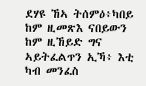ደሃዩ ኸኣ ትሰምዕ፥ካበይ ከም ዚመጽእ ናበይውን ከም ዚኸይድ ግና ኣይትፈልጥን ኢኻ፥ እቲ ካብ መንፈስ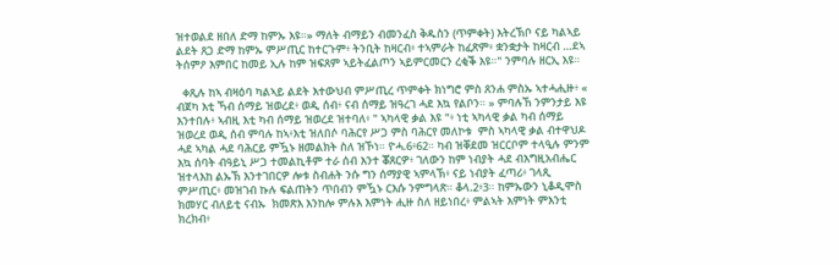ዝተወልደ ዘበለ ድማ ከምኡ እዩ።» ማለት ብማይን ብመንፈስ ቅዱስን (ጥምቀት) እትረኽቦ ናይ ካልኣይ ልደት ጸጋ ድማ ከምኡ ምሥጢር ከተርጉም፥ ትንቢት ከዛርብ፥ ተኣምራት ከፈጽም፥ ቋንቋታት ከዛርብ …ደኣ ትሰምዖ እምበር ከመይ ኢሉ ከም ዝፍጸም ኣይትፈልጦን ኣይምርመርን ረቂቕ እዩ።" ንምባሉ ዘርኢ እዩ።

  ቀጺሉ ከኣ ብዛዕባ ካልኣይ ልደት እተውህብ ምሥጢረ ጥምቀት ክነግሮ ምስ ጸንሐ ምስኡ ኣተሓሒዙ፥ « ብጀካ እቲ ኻብ ሰማይ ዝወረደ፥ ወዲ ሰብ፥ ናብ ሰማይ ዝዓረገ ሓደ እኳ የልቦን። » ምባሉኸ ንምንታይ እዩ እንተበሉ፥ ኣብዚ እቲ ካብ ሰማይ ዝወረደ ዝተባለ፥ " ኣካላዊ ቃል እዩ "፥ ነቲ ኣካላዊ ቃል ካብ ሰማይ ዝወረደ ወዲ ሰብ ምባሉ ከኣ፥እቲ ዝለበሶ ባሕርየ ሥጋ ምስ ባሕርየ መለኮቱ  ምስ ኣካላዊ ቃል ብተዋህዶ ሓደ ኣካል ሓደ ባሕርይ ምዃኑ ዘመልክት ስለ ዝኾነ። ዮሓ.6፥62። ካብ ዝቐደመ ዝርርቦም ተላዒሉ ምንም እኳ ሰባት ብዓይኒ ሥጋ ተመልኪቶም ተራ ሰብ እንተ ቖጸርዎ፥ ገለውን ከም ነብያት ሓደ ብእግዚአብሔር ዝተላእከ ልኡኽ እንተገበርዎ ሎቱ ስብሐት ንሱ ግን ሰማያዊ ኣምላኽ፥ ናይ ነብያት ፈጣሪ፥ ገላጺ ምሥጢር፥ መዝገብ ኩሉ ፍልጠትን ጥበብን ምዃኑ ርእሱ ንምግላጽ። ቆላ.2፥3። ከምኡውን ኒቆዲሞስ ክመሃር ብለይቲ ናብኡ  ክመጽእ እንከሎ ምሉእ እምነት ሒዙ ስለ ዘይነበረ፥ ምልኣት እምነት ምእንቲ ክረክብ፥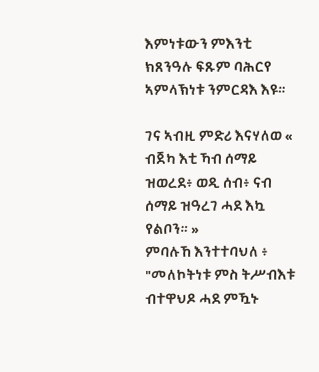እምነቱውን ምእንቲ ክጸንዓሉ ፍጹም ባሕርየ ኣምላኽነቱ ንምርዳእ እዩ።

ገና ኣብዚ ምድሪ እናሃለወ « ብጀካ እቲ ኻብ ሰማይ ዝወረደ፥ ወዲ ሰብ፥ ናብ ሰማይ ዝዓረገ ሓደ እኳ የልቦን። »
ምባሉኸ እንተተባህለ ፥ "መለኮትነቱ ምስ ትሥብእቱ ብተዋህዶ ሓደ ምዃኑ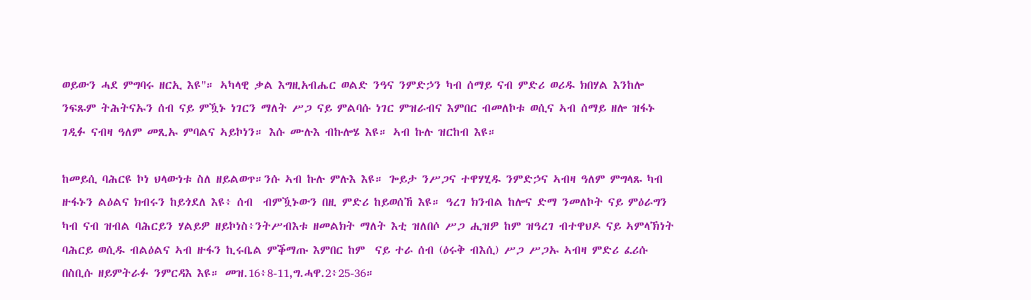ወይውን ሓደ ምግባሩ ዘርኢ እዩ"። ኣካላዊ ቃል እግዚአብሔር ወልድ ንዓና ንምድኃን ካብ ሰማይ ናብ ምድሪ ወሪዱ ክበሃል እንከሎ  ንፍጹም ትሕትናኡን ሰብ ናይ ምዃኑ ነገርን ማለት ሥጋ ናይ ምልባሱ ነገር ምዝራብና እምበር ብመለኮቱ ወሲና ኣብ ሰማይ ዘሎ ዝፋኑ ገዲፉ ናብዛ ዓለም መጺኡ ምባልና ኣይኮነን። እሱ ሙሉእ ብኩሎሄ እዩ። ኣብ ኩሉ ዝርከብ እዩ።

ከመይሲ ባሕርዩ ኮነ ህላውነቱ ስለ ዘይልወጥ።ንሱ ኣብ ኩሉ ምሉእ እዩ። ጐይታ ንሥጋና ተዋሃሂዱ ንምድኃና ኣብዛ ዓለም ምግላጹ ካብ ዙፋኑን ልዕልና ክብሩን ከይጎደለ እዩ፥ ሰብ  ብምዃኑውን በዚ ምድሪ ከይወሰኸ እዩ። ዓረገ ክንብል ከሎና ድማ ንመለኮት ናይ ምዕራግን ካብ ናብ ዝብል ባሕርይን ሃልይዎ ዘይኮነስ፥ንትሥብእቱ ዘመልክት ማለት እቲ ዝለበሶ ሥጋ ሒዝዎ ከም ዝዓረገ ብተዋህዶ ናይ ኣምላኽነት ባሕርይ ወሲዱ ብልዕልና ኣብ ዙፋን ኪሩቤል ምቕማጡ እምበር ከም  ናይ ተራ ሰብ (ዕሩቅ ብእሲ) ሥጋ ሥጋኡ ኣብዛ ምድሪ ፈሪሱ በስቢሱ ዘይምትራፉ ንምርዳእ እዩ። መዝ.16፥8-11,ግ.ሓዋ.2፥25-36።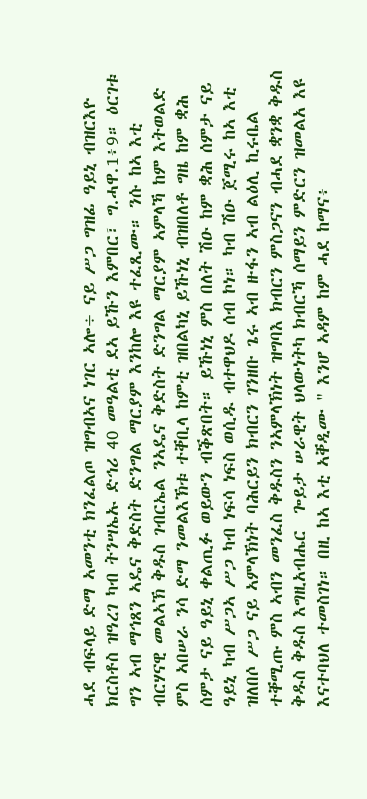ሓደ ብፍላይ ድማ ኣመንቲ ክንፈልጦ ዝግብኣና ነገር ኣሎ÷ ናይ ሥጋ ግዝፊ ዓይኒ ብዝርእዮ ክርስቶስ ዝዓረገ ካብ ትንሣኤኡ ድኅሪ 40 መዓልቲ ደኣ ይኹን እምበር፣ ግ.ሓዋ.1፥9። ዕርገቱ ግን ኣብ ማኅጸን ኣዴና ቅድስት ድንግል ማርያም እንከሎ እዩ ተፈጺሙ። ንሱ ከኣ እቲ ብርሃናዊ መልኣኽ ቅዱስ ገብርኤል ንኣዴና ቅድስት ድንግል ማርያም ኣምላኻ ከም እትወልድ ምስ ኣበሠራ ንሳ ድማ ንመልእኽቱ ተቐቢላ ከምቲ ዝበልካኒ ይኹነኒ ብዝበለቶ ግዜ ከም ቋሕ ሰምታ ናይ ዓይኒ ቀልጢፉ ወይውን ብቕጽበት። ይኹነኒ ምስ በለት ሽዑ ከም ቋሕ ሰምታ ናይ ዓይኒ ካብ ሥጋኣ ሥጋ ካብ ነፍሳ ነፍስ ወሲዱ ብተዋህዶ ሰብ ኮነ። ካብ ሽዑ ጀሚሩ ከኣ እቲ ዝለበሶ ሥጋ ናይ ኣምላኽነት ባሕርይን ክብርን ገንዘቡ ጌሩ ኣብ ዙፋን ኣብ ልዕሊ ኪሩቤል ተቐሚጡ ምስ ኣብን መንፈስ ቅዱስን ንኣምላኽነት ዝግባእ ክብርን ምስጋናን ብሓደ ቋንቋ ቅዱስ ቅዱስ ቅዱስ እግዚአብሔር  ጐይታ ሠራዊት ህላውነትካ ክብርኻ ሰማይን ምድርን ዝመልአ እዩ እናተባህለ ተመስገነ። በዚ ከኣ እቲ ኣቐዲሙ " እንሆ ኣዳም ከም ሓደ ከማና፥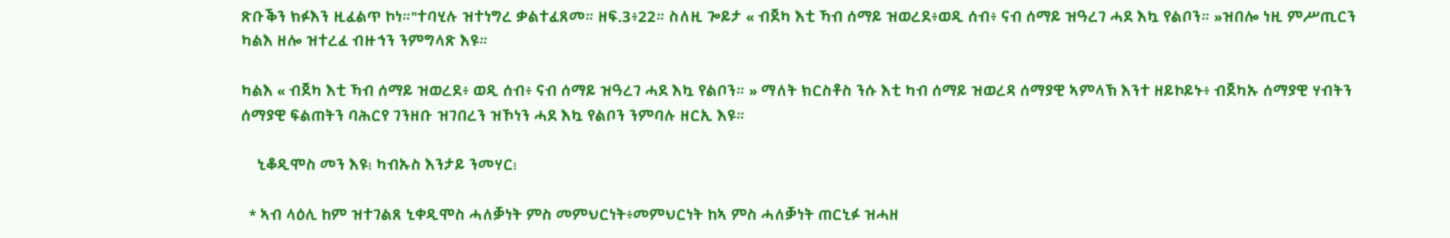ጽቡቕን ክፉእን ዚፈልጥ ኮነ።"ተባሂሉ ዝተነግረ ቃልተፈጸመ። ዘፍ.3፥22። ስለዚ ጐይታ « ብጀካ እቲ ኻብ ሰማይ ዝወረደ፥ወዲ ሰብ፥ ናብ ሰማይ ዝዓረገ ሓደ እኳ የልቦን። »ዝበሎ ነዚ ምሥጢርን ካልእ ዘሎ ዝተረፈ ብዙኅን ንምግላጽ እዩ።

ካልእ « ብጀካ እቲ ኻብ ሰማይ ዝወረደ፥ ወዲ ሰብ፥ ናብ ሰማይ ዝዓረገ ሓደ እኳ የልቦን። » ማለት ክርስቶስ ንሱ እቲ ካብ ሰማይ ዝወረዳ ሰማያዊ ኣምላኽ እንተ ዘይኮይኑ፥ ብጀካኡ ሰማያዊ ሃብትን ሰማያዊ ፍልጠትን ባሕርየ ገንዘቡ ዝገበረን ዝኾነን ሓደ እኳ የልቦን ንምባሉ ዘርኢ እዩ።

    ኒቆዲሞስ መን እዩ᎒ ካብኡስ እንታይ ንመሃር᎒

  * ኣብ ላዕሊ ከም ዝተገልጸ ኒቀዲሞስ ሓለቓነት ምስ መምህርነት፥መምህርነት ከኣ ምስ ሓለቓነት ጠርኒፉ ዝሓዘ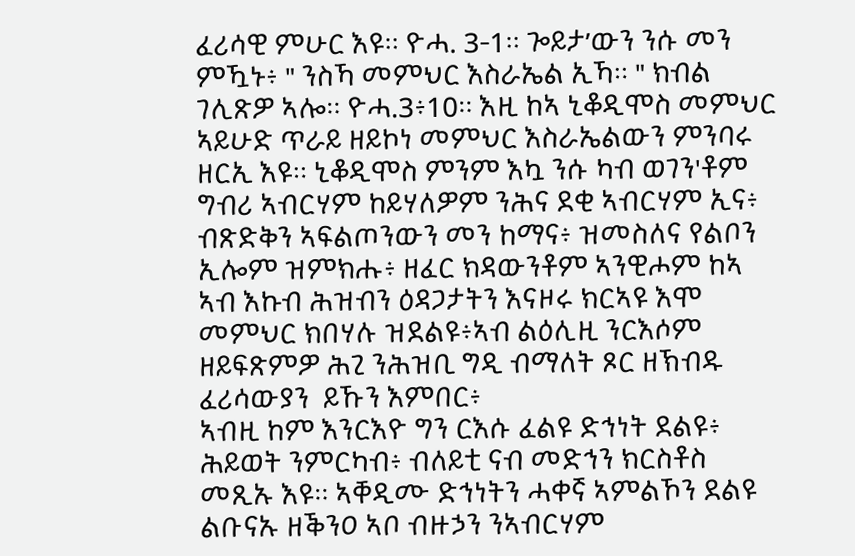ፈሪሳዊ ምሁር እዩ። ዮሓ. 3-1። ጐይታ’ውን ንሱ መን ምዃኑ፥ " ንስኻ መምህር እስራኤል ኢኻ። " ክብል ገሊጽዎ ኣሎ። ዮሓ.3፥10። እዚ ከኣ ኒቆዲሞስ መምህር ኣይሁድ ጥራይ ዘይኮነ መምህር እስራኤልውን ምንባሩ ዘርኢ እዩ። ኒቆዲሞስ ምንም እኳ ንሱ ካብ ወገን'ቶም ግብሪ ኣብርሃም ከይሃለዎም ንሕና ደቂ ኣብርሃም ኢና፥ ብጽድቅን ኣፍልጦንውን መን ከማና፥ ዝመስለና የልቦን ኢሎም ዝምክሑ፥ ዘፈር ክዳውንቶም ኣንዊሖም ከኣ ኣብ እኩብ ሕዝብን ዕዳጋታትን እናዞሩ ክርኣዩ እሞ መምህር ክበሃሉ ዝደልዩ፥ኣብ ልዕሊዚ ንርእሶም ዘይፍጽምዎ ሕጊ ንሕዝቢ ግዲ ብማለት ጾር ዘኽብዱ ፈሪሳውያን  ይኹን እምበር፥
ኣብዚ ከም እንርእዮ ግን ርእሱ ፈልዩ ድኅነት ደልዩ፥
ሕይወት ንምርካብ፥ ብለይቲ ናብ መድኅን ክርስቶስ መጺኡ እዩ። ኣቐዲሙ ድኅነትን ሓቀኛ ኣምልኾን ደልዩ ልቡናኡ ዘቕንዐ ኣቦ ብዙኃን ንኣብርሃም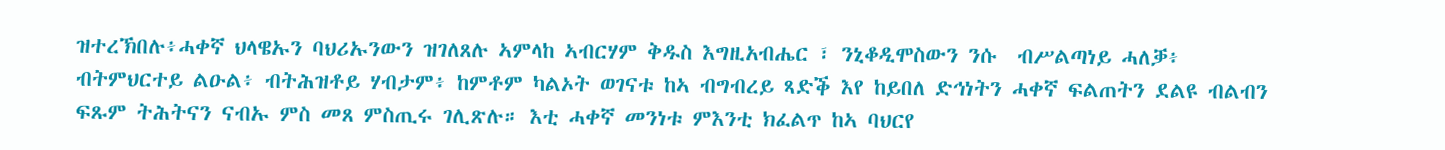ዝተረኽበሉ፥ሓቀኛ ህላዌኡን ባህሪኡንውን ዝገለጸሉ ኣምላከ ኣብርሃም ቅዱስ እግዚአብሔር ፣ ንኒቆዲሞስውን ንሱ  ብሥልጣነይ ሓለቓ፥ ብትምህርተይ ልዑል፥ ብትሕዝቶይ ሃብታም፥ ከምቶም ካልኦት ወገናቱ ከኣ ብግብረይ ጻድቕ እየ ከይበለ ድኅነትን ሓቀኛ ፍልጠትን ደልዩ ብልብን ፍጹም ትሕትናን ናብኡ ምስ መጸ ምስጢሩ ገሊጽሉ። እቲ ሓቀኛ መንነቱ ምእንቲ ክፈልጥ ከኣ ባህርየ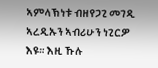ኣምላኽነቱ ብዘየጋጊ መገዲ ኣረዲኡን ኣብሪሁን ነጊርዎ እዩ። እዚ ኹሉ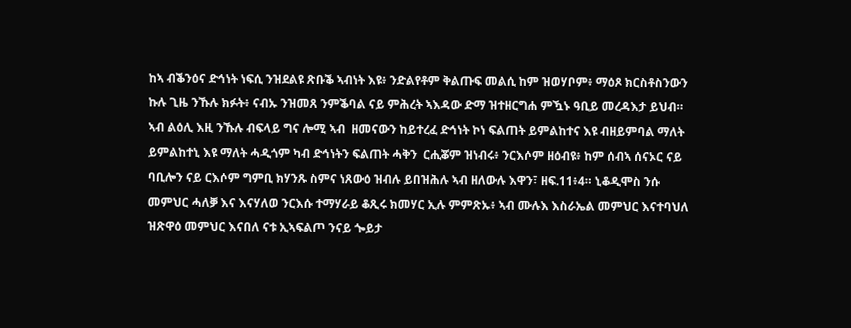ከኣ ብቕንዕና ድኅነት ነፍሲ ንዝደልዩ ጽቡቕ ኣብነት እዩ፥ ንድልየቶም ቅልጡፍ መልሲ ከም ዝወሃቦም፥ ማዕጾ ክርስቶስንውን ኩሉ ጊዜ ንኹሉ ክፉት፥ ናብኡ ንዝመጸ ንምቕባል ናይ ምሕረት ኣእዳው ድማ ዝተዘርግሐ ምዃኑ ዓቢይ መረዳእታ ይህብ። ኣብ ልዕሊ እዚ ንኹሉ ብፍላይ ግና ሎሚ ኣብ  ዘመናውን ከይተረፈ ድኅነት ኮነ ፍልጠት ይምልከተና እዩ ብዘይምባል ማለት ይምልከተኒ እዩ ማለት ሓዲጎም ካብ ድኅነትን ፍልጠት ሓቅን  ርሒቖም ዝነብሩ፥ ንርእሶም ዘዕብዩ፥ ከም ሰብኣ ሰናኦር ናይ ባቢሎን ናይ ርእሶም ግምቢ ክሃንጹ ስምና ነጸውዕ ዝብሉ ይበዝሕሉ ኣብ ዘለውሉ እዋን፣ ዘፍ.11፥4። ኒቆዲሞስ ንሱ መምህር ሓለቓ እና እናሃለወ ንርእሱ ተማሃራይ ቆጺሩ ክመሃር ኢሉ ምምጽኡ፥ ኣብ ሙሉእ እስራኤል መምህር እናተባህለ ዝጽዋዕ መምህር እናበለ ናቱ ኢኣፍልጦ ንናይ ጐይታ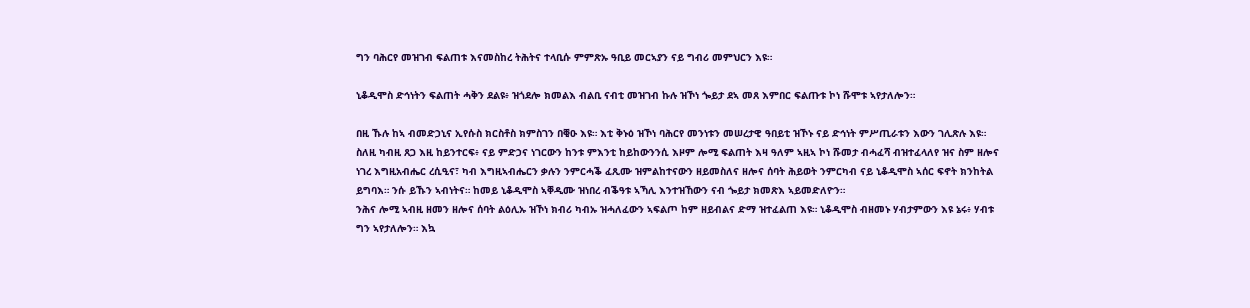ግን ባሕርየ መዝገብ ፍልጠቱ እናመስከረ ትሕትና ተላቢሱ ምምጽኡ ዓቢይ መርኣያን ናይ ግብሪ መምህርን እዩ።

ኒቆዲሞስ ድኅነትን ፍልጠት ሓቅን ደልዩ፥ ዝጎደሎ ክመልእ ብልቢ ናብቲ መዝገብ ኩሉ ዝኾነ ጐይታ ደኣ መጸ እምበር ፍልጡቱ ኮነ ሹሞቱ ኣየታለሎን።

በዚ ኹሉ ከኣ ብመድኃኒና ኢየሱስ ክርስቶስ ክምስገን በቒዑ እዩ። እቲ ቅኑዕ ዝኾነ ባሕርየ መንነቱን መሠረታዊ ዓበይቲ ዝኾኑ ናይ ድኅነት ምሥጢራቱን እውን ገሊጽሉ እዩ። ስለዚ ካብዚ ጸጋ እዚ ከይንተርፍ፥ ናይ ምድኃና ነገርውን ከንቱ ምእንቲ ከይከውንንሲ እዞም ሎሚ ፍልጠት እዛ ዓለም ኣዚኣ ኮነ ሹመታ ብሓፈሻ ብዝተፈላለየ ዝና ስም ዘሎና ነገረ እግዚአብሔር ረሲዒና፣ ካብ እግዚኣብሔርን ቃሉን ንምርሓቕ ፈጺሙ ዝምልከተናውን ዘይመስለና ዘሎና ሰባት ሕይወት ንምርካብ ናይ ኒቆዲሞስ ኣሰር ፍኖት ክንከትል ይግባእ። ንሱ ይኹን ኣብነትና። ከመይ ኒቆዲሞስ ኣቐዲሙ ዝነበረ ብቕዓቱ ኣኻሊ እንተዝኸውን ናብ ጐይታ ክመጽእ ኣይመድለዮን።
ንሕና ሎሚ ኣብዚ ዘመን ዘሎና ሰባት ልዕሊኡ ዝኾነ ክብሪ ካብኡ ዝሓለፈውን ኣፍልጦ ከም ዘይብልና ድማ ዝተፈልጠ እዩ። ኒቆዲሞስ ብዘመኑ ሃብታምውን እዩ ኔሩ፥ ሃብቱ ግን ኣየታለሎን። እኳ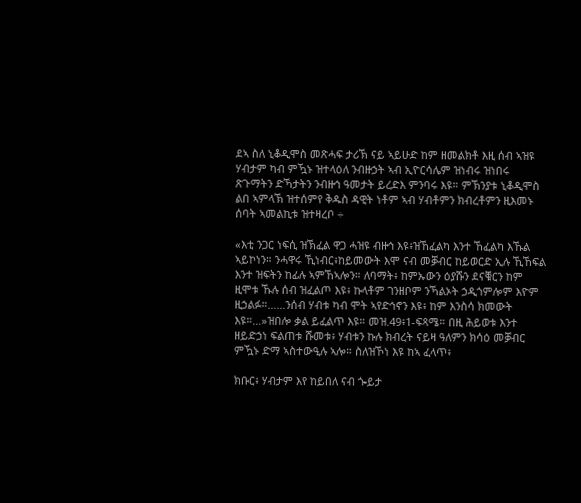ደኣ ስለ ኒቆዲሞስ መጽሓፍ ታሪኽ ናይ ኣይሁድ ከም ዘመልክቶ እዚ ሰብ ኣዝዩ ሃብታም ካብ ምዃኑ ዝተላዕለ ንብዙኃት ኣብ ኢዮርሳሌም ዝነብሩ ዝነበሩ ጽጉማትን ድኻታትን ንብዙኅ ዓመታት ይረድእ ምንባሩ እዩ። ምኽንያቱ ኒቆዲሞስ ልበ ኣምላኽ ዝተሰምየ ቅዱስ ዳዊት ነቶም ኣብ ሃብቶምን ክብረቶምን ዚእመኑ ሰባት ኣመልኪቱ ዝተዛረቦ ÷

«እቲ ንጋር ነፍሲ ዝኽፈል ዋጋ ሓዝዩ ብዙኅ እዩ፥ዝኸፈልካ እንተ ኸፈልካ እኹል ኣይኮነን። ንሓዋሩ ኺነብር፥ከይመውት እሞ ናብ መቓብር ከይወርድ ኢሉ ኺኸፍል እንተ ዝፍትን ከፊሉ ኣምኸኣሎን። ለባማት፥ ከምኡውን ዕያሹን ደናቑርን ከም ዚሞቱ ኹሉ ሰብ ዝፈልጦ እዩ፥ ኩላቶም ገንዘቦም ንኻልኦት ኃዲጎምሎም እዮም ዚኃልፉ።……ንሰብ ሃብቱ ካብ ሞት ኣየድኅኖን እዩ፥ ከም እንስሳ ክመውት እዩ።…»ዝበሎ ቃል ይፈልጥ እዩ። መዝ.49፥1-ፍጻሜ። በዚ ሕይወቱ እንተ ዘይድኃነ ፍልጠቱ ሹመቱ፥ ሃብቱን ኩሉ ክብረት ናይዛ ዓለምን ክሳዕ መቓብር ምዃኑ ድማ ኣስተውዒሉ ኣሎ። ስለዝኾነ እዩ ከኣ ፈላጥ፥

ክቡር፥ ሃብታም እየ ከይበለ ናብ ጐይታ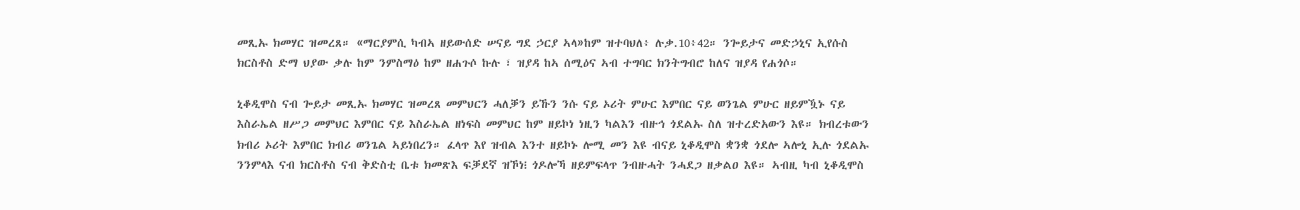መጺኡ ክመሃር ዝመረጸ። «ማርያምሲ ካብኣ ዘይውሰድ ሠናይ ግደ ኃርያ ኣላ»ከም ዝተባህለ፥ ሉቃ.10፥42። ንጐይታና መድኃኒና ኢየሱስ ክርስቶስ ድማ ህያው ቃሉ ከም ንምስማዕ ከም ዘሐጉሶ ኩሉ ፣ ዝያዳ ከኣ ሰሚዕና ኣብ ተግባር ክንትግብሮ ከለና ዝያዳ የሐጎሶ።

ኒቆዲሞስ ናብ ጐይታ መጺኡ ክመሃር ዝመረጸ መምህርን ሓለቓን ይኹን ንሱ ናይ ኦሪት ምሁር እምበር ናይ ወንጌል ምሁር ዘይምዃኑ ናይ እስራኤል ዘሥጋ መምህር እምበር ናይ እስራኤል ዘነፍስ መምህር ከም ዘይኮነ ነዚን ካልእን ብዙኅ ጎደልኡ ስለ ዝተረድአውን እዩ። ክብረቱውን ክብሪ ኦሪት እምበር ክብሪ ወንጌል ኣይነበረን። ፈላጥ እየ ዝብል እንተ ዘይኮኑ ሎሚ መን እዩ ብናይ ኒቆዲሞስ ቋንቋ ጎደሎ ኣሎኒ ኢሉ ጎደልኡ ንንምላእ ናብ ክርስቶስ ናብ ቅድስቲ ቤቱ ክመጽእ ፍቓደኛ ዝኾነ᎒ ጎዶሎኻ ዘይምፍላጥ ንብዙሓት ንሓደጋ ዘቃልዐ እዩ። ኣብዚ ካብ ኒቆዲሞስ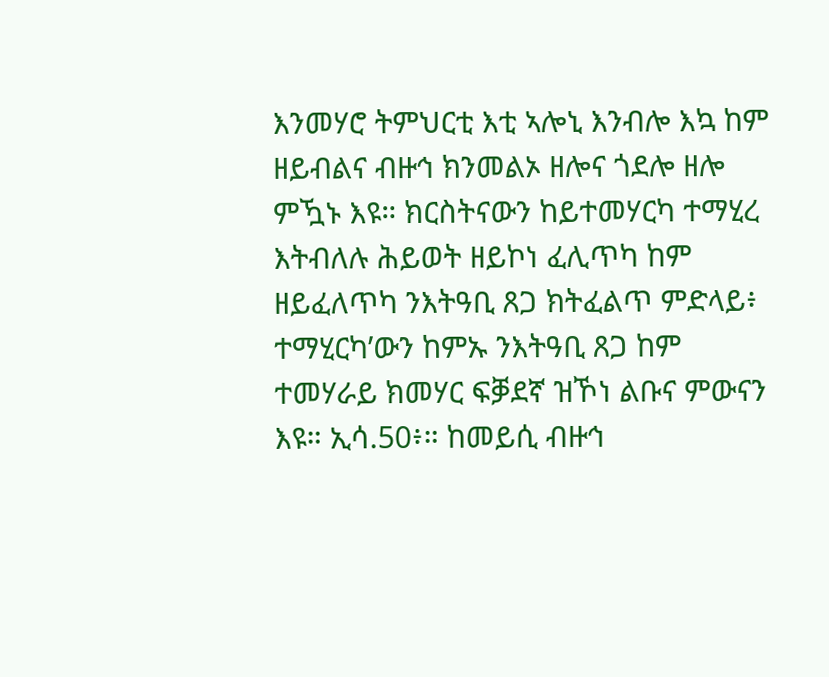እንመሃሮ ትምህርቲ እቲ ኣሎኒ እንብሎ እኳ ከም ዘይብልና ብዙኅ ክንመልኦ ዘሎና ጎደሎ ዘሎ ምዃኑ እዩ። ክርስትናውን ከይተመሃርካ ተማሂረ እትብለሉ ሕይወት ዘይኮነ ፈሊጥካ ከም ዘይፈለጥካ ንእትዓቢ ጸጋ ክትፈልጥ ምድላይ፥ ተማሂርካ’ውን ከምኡ ንእትዓቢ ጸጋ ከም ተመሃራይ ክመሃር ፍቓደኛ ዝኾነ ልቡና ምውናን እዩ። ኢሳ.50፥። ከመይሲ ብዙኅ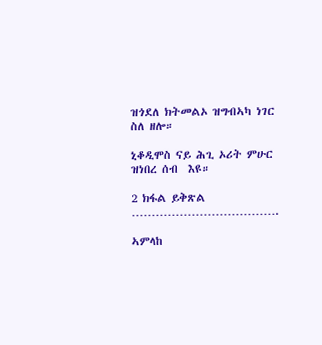ዝጎደለ ክትመልኦ ዝግብኣካ ነገር ስለ ዘሎ።

ኒቆዲሞስ ናይ ሕጊ ኦሪት ምሁር ዝነበረ ሰብ  እዩ።

2 ክፋል ይቅጽል ……………………………….

ኣምላከ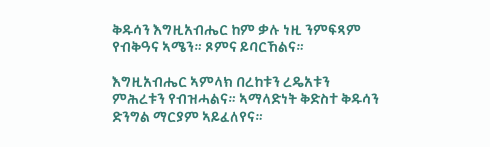ቅዱሳን እግዚአብሔር ከም ቃሉ ነዚ ንምፍጻም የብቅዓና ኣሜን። ጾምና ይባርኸልና።

እግዚአብሔር ኣምላክ በረከቱን ረዴአቱን ምሕረቱን የብዝሓልና። ኣማላድነት ቅድስተ ቅዱሳን ድንግል ማርያም ኣይፈለየና።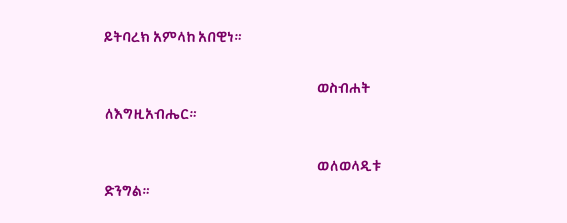ይትባረክ አምላከ አበዊነ።

                                                                       ወስብሐት ለእግዚአብሔር።

                                                                       ወለወላዲቱ ድንግል።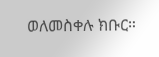ወለመስቀሉ ክቡር።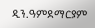ዲን.ዓምደማርያም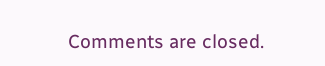Comments are closed.